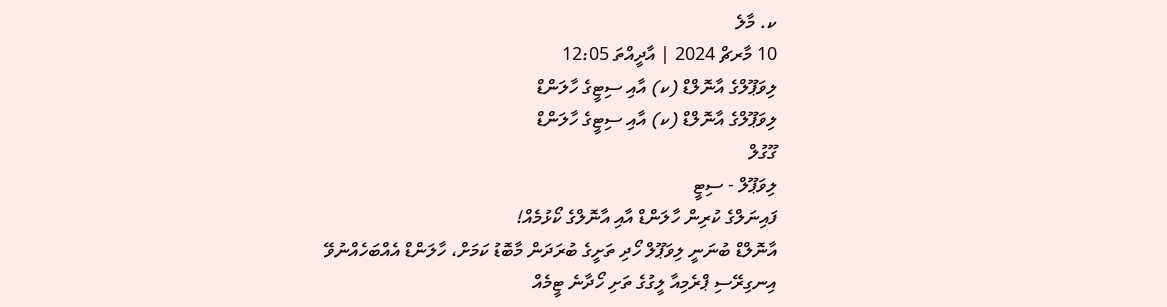ކ. މާލެ
10 މާރޗް 2024 | އާދީއްތަ 12:05
ލިވަޕޫލްގެ އާނޮލްޑް (ކ) އާއި ސިޓީގެ ހާލަންޑް
ލިވަޕޫލްގެ އާނޮލްޑް (ކ) އާއި ސިޓީގެ ހާލަންޑް
ގޫގުލް
ލިވަޕޫލް - ސިޓީ
ފައިނަލްގެ ކުރިން ހާލަންޑް އާއި އާނޮލްގެ ކޯޅުމެއް!
އާނޮލްޑް ބުނަނީ ލިވަޕޫލް ހޯދި ތަށީގެ ބުރަދަން މާބޮޑު ކަމަށް، ހާލަންޑް އެއްބަހެއްނުވޭ
އިނގިރޭސި ޕްރެމިއާ ލީގުގެ ތަށި ހޯދާނެ ޓީމެއް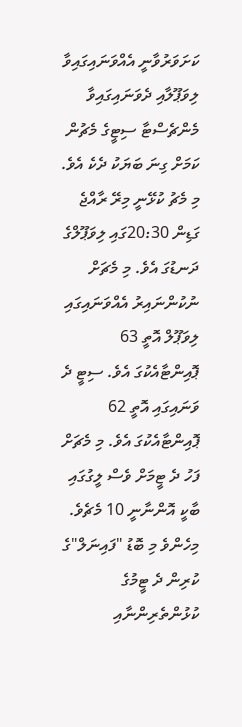ކަށަވަރުވާނީ އެއްވަނައިގައިވާ ލިވަޕޫލާއި ދެވަނައިގައިވާ މެންޗެސްޓާ ސިޓީގެ މެޗުން ކަމަށް ގިނަ ބަޔަކު ދެކެ އެވެ. މި މެޗު ކުޅޭނީ މިރޭ ރާއްޖެ ގަޑިން 20:30ގައި ލިވަޕޫލްގެ ދަނޑުގަ އެވެ. މި މެޗަށް ނުކުންނައިރު އެއްވަނައިގައި ލިވަޕޫލް އޮތީ 63 ޕޮއިންޓާއެކުގަ އެވެ. ސިޓީ ދެ ވަނައިގައި އޮތީ 62 ޕޮއިންޓާއެކުގަ އެވެ. މި މެޗަށް ފަހު ދެ ޓީމަށް ވެސް ލީގުގައި ބާކީ އޮންނާނީ 10 މެޗެވެ.
މިހެންވެ މި ބޮޑު "ފައިނަލް"ގެ ކުރިން ދެ ޓީމުގެ ކުޅުންތެރިންނާއި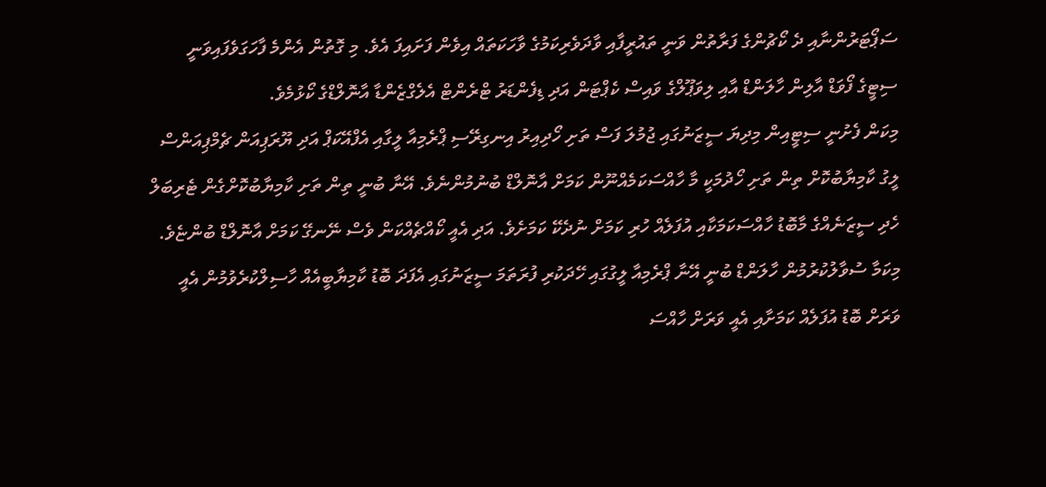ސަޕޯޓަރުންނާއި ދެ ކޯޗުންގެ ފަރާތުން ވަނީ ތައުރީފާއި ވާދަވެރިކަމުގެ ވާހަކަތައް އިވެން ފަށައިފަ އެވެ. މި ގޮތުން އެންމެ ފާހަގަވެފައިވަނީ ސިޓީގެ ފޯވަޑް އާލިން ހާލަންޑް އާއި ލިވަޕޫލްގެ ވައިސް ކެޕްޓަން އަދި ޑިފެންޑަރު ޓްރެންޓް އެލެގްޒެންޑާ އާނޮލްޑްގެ ކޯޅުމެވެ.
މިކަން ފެށުނީ ސިޓީއިން މިދިޔަ ސީޒަނުގައި ޖުމުލަ ފަސް ތަށި ހޯދިއިރު އިނގިރޭސި ޕްރެމިއާ ލީގާއި އެފްއޭކަޕް އަދި ޔޫރަޕިއަން ޗެމްޕިއަންސް ލީގު ކާމިޔާބުކޮށް ތިން ތަށި ހޯދުމަކީ މާ ހާއްސަކަމެއްނޫން ކަމަށް އާނޮލްޑް ބުނުމުންނެވެ. އޭނާ ބުނީ ތިން ތަށި ކާމިޔާބުކޮށްގެން ޓެރިބަލް ހެދި ސީޒަނެއްގެ މާބޮޑު ހާއްސަކަމަކާއި އުފަލެއް ހުރި ކަމަށް ނުދެކޭ ކަމަށެވެ. އަދި އެއީ ކޯއްޗެއްކަން ވެސް ނޭނގޭ ކަމަށް އާނޮލްޑް ބުންޏެވެ.
މިކަމާ ސުވާލުކުރުމުން ހާލަންޑް ބުނީ އޭނާ ޕްރެމިއާ ލީގުގައި ހޭދަކުރި ފުރަތަމަ ސީޒަނުގައި އެފަދަ ބޮޑު ކާމިޔާބީއެއް ހާސިލްކުރެވުމުން އެއީ ވަރަށް ބޮޑު އުފަލެއް ކަމަށާއި އެއީ ވަރަށް ހާއްސަ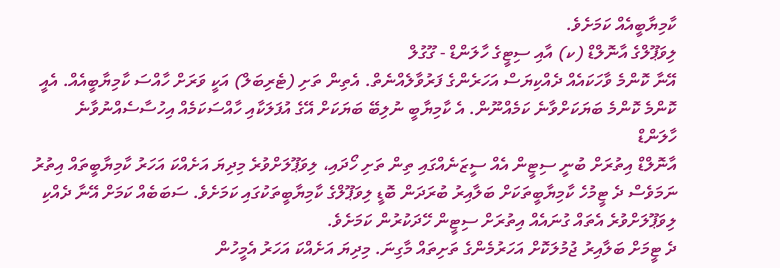ކާމިޔާބީއެއް ކަމަށެވެ.
ލިވަޕޫލްގެ އާނޮލްޑް (ކ) އާއި ސިޓީގެ ހާލަންޑް - ގޫގުލް
އޭނާ ކޮންމެ ވާހަކައެއް ދެއްކިޔަސް އަހަރެންގެ ފަރުވާލެއްނެތް. އެތިން ތަށި (ޓެރިބަލް) އަކީ ވަރަށް ހާއްސަ ކާމިޔާބީއެއް. އެއީ ކޮންމެ ކޮންމެ ބަޔަކަށްވާނެ ކަމެއްނޫން. އެ ކާމިޔާބީ ނުލިބޭ ބަޔަކަށް އޭގެ އުފަލަކާއި ހާއްސަކަމެއް އިހުސާސެއްނުވާނެ
ހާލަންޑް
އާނޮލްޑް އިތުރަށް ބުނީ ސިޓީން އެއް ސީޒަނެއްގައި ތިން ތަށި ހޯދައި، ލިވަޕޫލަށްވުރެ މިދިޔަ އަށެއްކަ އަހަރު ކާމިޔާބީތައް އިތުރު ނަމަވެސް ދެ ޓީމުހެ ކާމިޔާބީތަކަށް ބަލާއިރު ބުރަދަން ބޮޑީ ލިވަޕޫލްގެ ކާމިޔާބީތަކުގައި ކަމަށެވެ. ސަބަބެއް ކަމަށް އޭނާ ދެއްކި ލިވަޕޫލަށްވުރެ އެތައް ގުނައެއް އިތުރަށް ސިޓީން ހޭދަކުރުން ކަމަށެވެ.
ދެ ޓީމަށް ބަލާއިރު ޖުމުލަކޮށް އަހަރުމެންގެ ތަށިތައް މާގިނަ. މިދިޔަ އަށެއްކަ އަހަރު އެމީހުން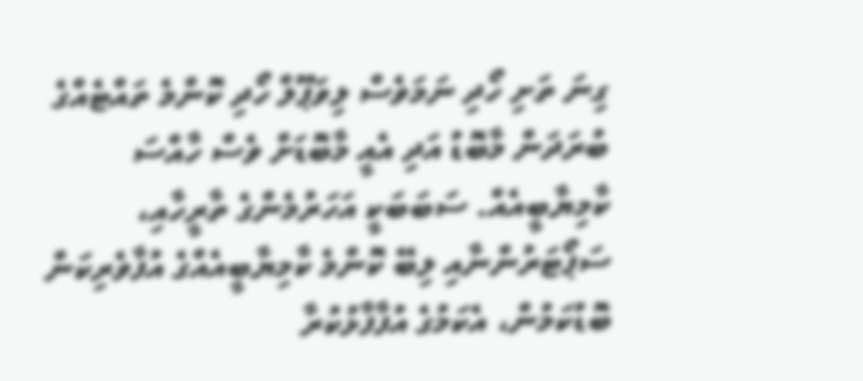ގިނަ ތަށި ހޯދި ނަމަވެސް ލިވަޕޫލް ހޯދި ކޮންމެ ތައްޓެއްގެ ބުރަދަން މާބޮޑު އަދި އެއީ މާބޮޑަށް ވެސް ހާއްސަ ކާމިޔާބީއެއް. ސަބަބަކީ އަހަރުމެންގެ ތާރީހާއި، ސަޕޯޓަރުންނާއި ލިބޭ ކޮންމެ ކާމިޔާބީއެއްގެ އުފާވެރިކަން ބޮޑުކަމުން، އެކަމުގެ އުފާފާޅުކުރާ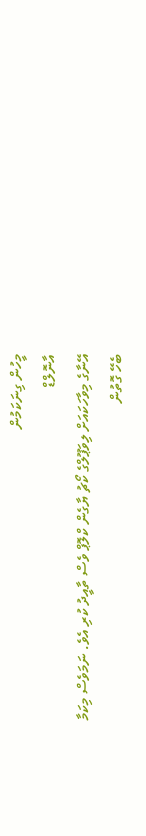މީހުން ގިނަކަމުން
އާނޮލްޑް
އޭނާގެ މިވާހަކައަށް ލިވަޕޫލްގެ ކޯޗު ޔާގެން ކްލޮޕް ވެސް ތާއީދު ކުރި އެވެ. ނަމަވެސް މިކަމާ ބެހޭ ގޮތުން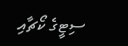ސިޓީގެ ކޯޗާއި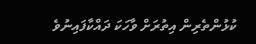ކުޅުންތެރިން އިތުރަށް ވާހަކަ ދައްކާފައިނުވެ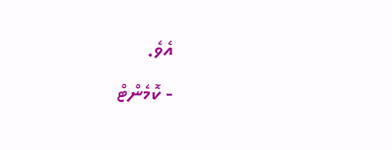އެވެ.
- ކޮމެންޓް